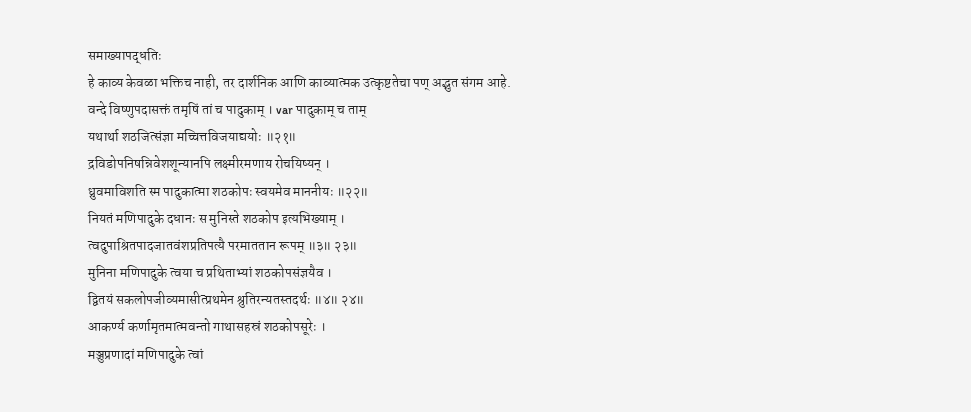समाख्यापद्धतिः
हे काव्य केवळा भक्तिच नाही, तर दार्शनिक आणि काव्यात्मक उत्कृष्टतेचा पण् अद्भुत संगम आहे.
वन्दे विष्णुपदासक्तं तमृषिं तां च पादुकाम् । var पादुकाम् च ताम्
यथार्था शठजित्संज्ञा मच्चित्तविजयाद्ययोः ॥२१॥
द्रविडोपनिषन्निवेशशून्यानपि लक्ष्मीरमणाय रोचयिष्यन् ।
ध्रुवमाविशति स्म पादुकात्मा शठकोपः स्वयमेव माननीयः ॥२२॥
नियतं मणिपादुके दधानः स मुनिस्ते शठकोप इत्यभिख्याम् ।
त्वदुपाश्रितपादजातवंशप्रतिपत्यै परमाततान रूपम् ॥३॥ २३॥
मुनिना मणिपादुके त्वया च प्रथिताभ्यां शठकोपसंज्ञयैव ।
द्वितयं सकलोपजीव्यमासीत्प्रथमेन श्रुतिरन्यतस्तदर्थः ॥४॥ २४॥
आकर्ण्य कर्णामृतमात्मवन्तो गाथासहस्रं शठकोपसूरेः ।
मञ्जुप्रणादां मणिपादुके त्वां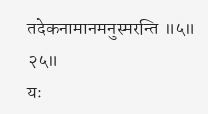तदेकनामानमनुस्मरन्ति ॥५॥ २५॥
यः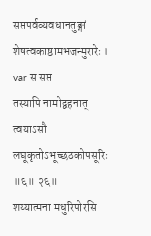सप्तपर्वव्यवधानतुङ्गां शेषत्वकाष्ठामभजन्मुरारेः । var स सप्त
तस्यापि नामोद्वहनात् त्वयाऽसौ लघूकृतोऽभूच्छठकोपसूरिः ॥६॥ २६॥
शय्यात्मना मधुरिपोरसि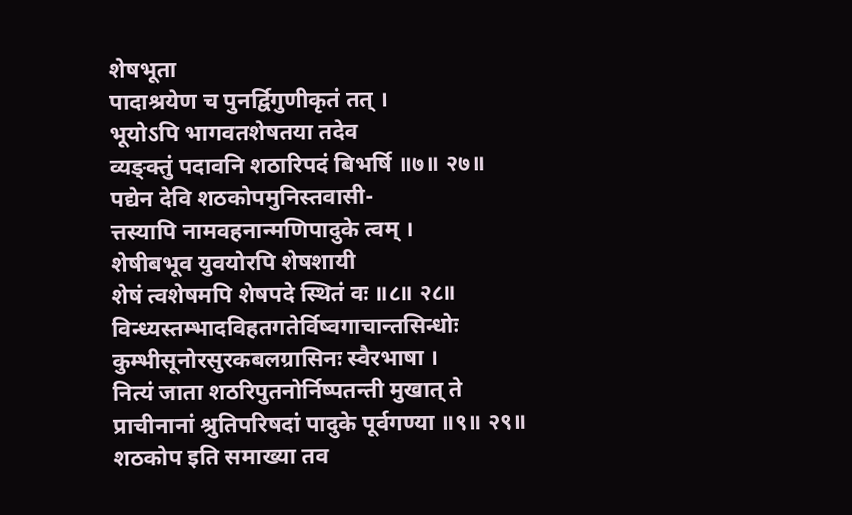शेषभूता
पादाश्रयेण च पुनर्द्विगुणीकृतं तत् ।
भूयोऽपि भागवतशेषतया तदेव
व्यङ्क्तुं पदावनि शठारिपदं बिभर्षि ॥७॥ २७॥
पद्येन देवि शठकोपमुनिस्तवासी-
त्तस्यापि नामवहनान्मणिपादुके त्वम् ।
शेषीबभूव युवयोरपि शेषशायी
शेषं त्वशेषमपि शेषपदे स्थितं वः ॥८॥ २८॥
विन्ध्यस्तम्भादविहतगतेर्विष्वगाचान्तसिन्धोः
कुम्भीसूनोरसुरकबलग्रासिनः स्वैरभाषा ।
नित्यं जाता शठरिपुतनोर्निष्पतन्ती मुखात् ते
प्राचीनानां श्रुतिपरिषदां पादुके पूर्वगण्या ॥९॥ २९॥
शठकोप इति समाख्या तव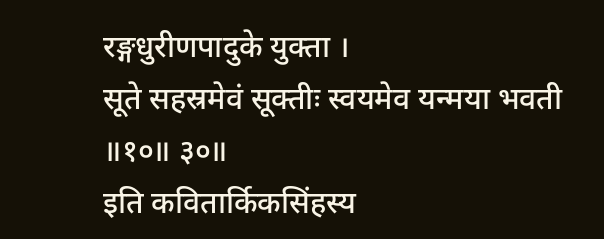रङ्गधुरीणपादुके युक्ता ।
सूते सहस्रमेवं सूक्तीः स्वयमेव यन्मया भवती ॥१०॥ ३०॥
इति कवितार्किकसिंहस्य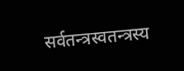सर्वतन्त्रस्वतन्त्रस्य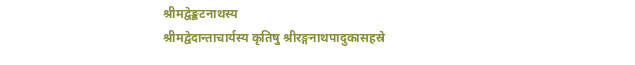श्रीमद्वेङ्कटनाथस्य
श्रीमद्वेदान्ताचार्यस्य कृतिषु श्रीरङ्गनाथपादुकासहस्रे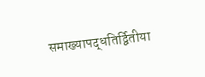समाख्यापद्धतिर्द्वितीया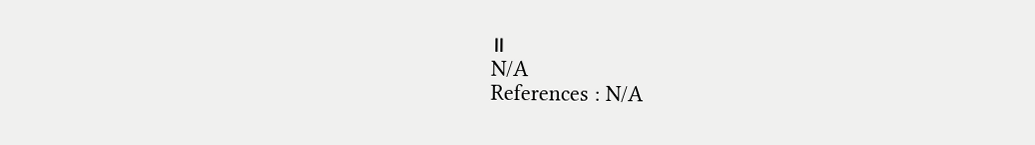॥
N/A
References : N/A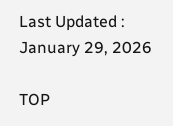Last Updated : January 29, 2026

TOP